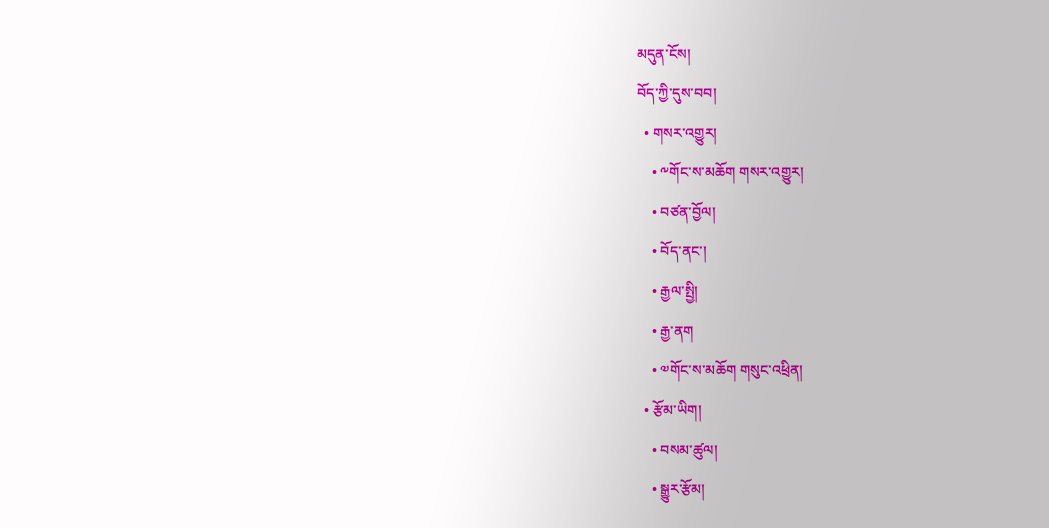མདུན་ངོས།
བོད་ཀྱི་དུས་བབ།
  • གསར་འགྱུར།
    • ༸གོང་ས་མཆོག གསར་འགྱུར།
    • བཙན་བྱོལ།
    • བོད་ནང་།
    • རྒྱལ་སྤྱི།
    • རྒྱ་ནག
    • ༧གོང་ས་མཆོག གསུང་འཕྲིན།
  • རྩོམ་ཡིག།
    • བསམ་ཚུལ།
    • སྒྱུར་རྩོམ།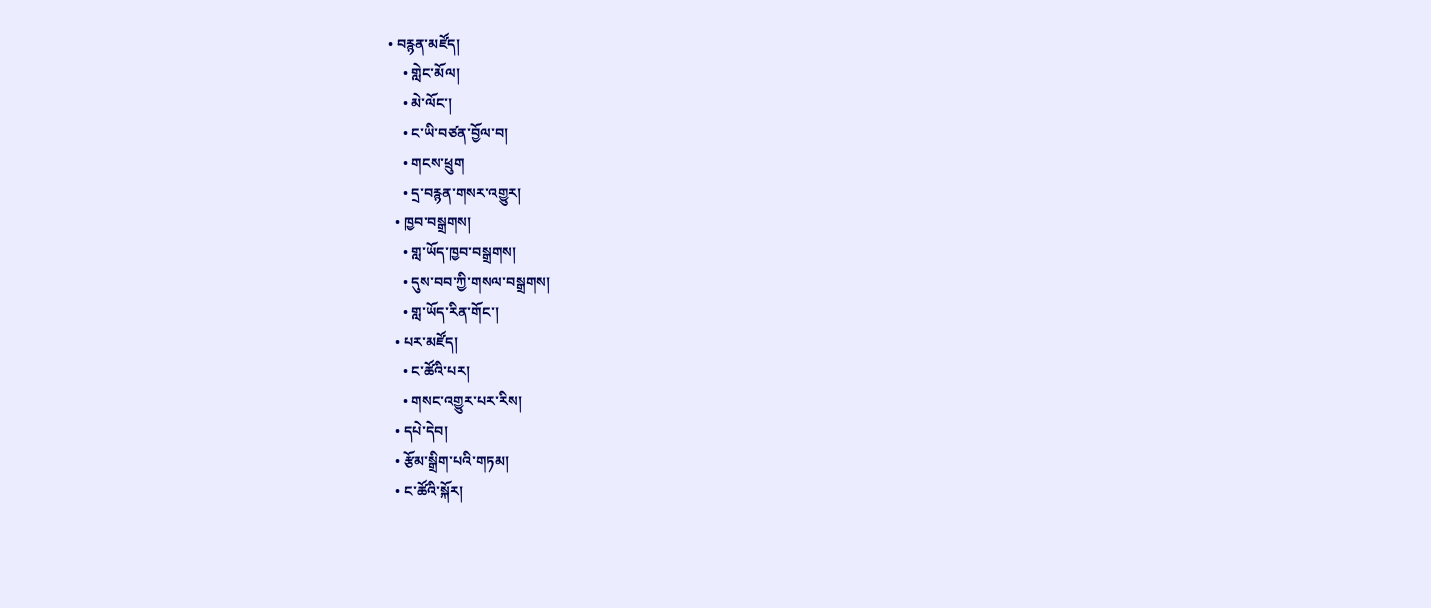• བརྙན་མཛོད།
    • གླེང་མོལ།
    • མེ་ལོང་།
    • ང་ཡི་བཙན་བྱོལ་བ།
    • གངས་ཕྲུག
    • དྲ་བརྙན་གསར་འགྱུར།
  • ཁྱབ་བསྒྲགས།
    • གླ་ཡོད་ཁྱབ་བསྒྲགས།
    • དུས་བབ་ཀྱི་གསལ་བསྒྲགས།
    • གླ་ཡོད་རིན་གོང་།
  • པར་མཛོད།
    • ང་ཚོའི་པར།
    • གསང་འགྱུར་པར་རིས།
  • དཔེ་དེབ།
  • རྩོམ་སྒྲིག་པའི་གཏམ།
  • ང་ཚོའི་སྐོར།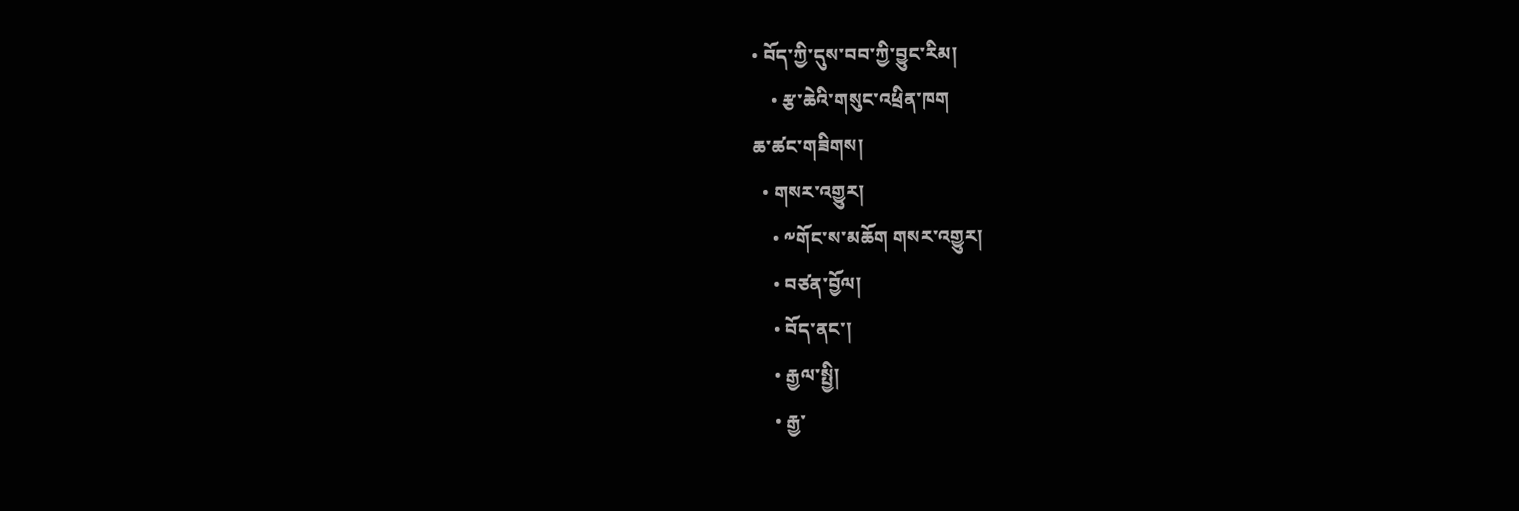• བོད་ཀྱི་དུས་བབ་ཀྱི་བྱུང་རིམ།
    • རྩ་ཆེའི་གསུང་འཕྲིན་ཁག
ཆ་ཚང་གཟིགས།
  • གསར་འགྱུར།
    • ༸གོང་ས་མཆོག གསར་འགྱུར།
    • བཙན་བྱོལ།
    • བོད་ནང་།
    • རྒྱལ་སྤྱི།
    • རྒྱ་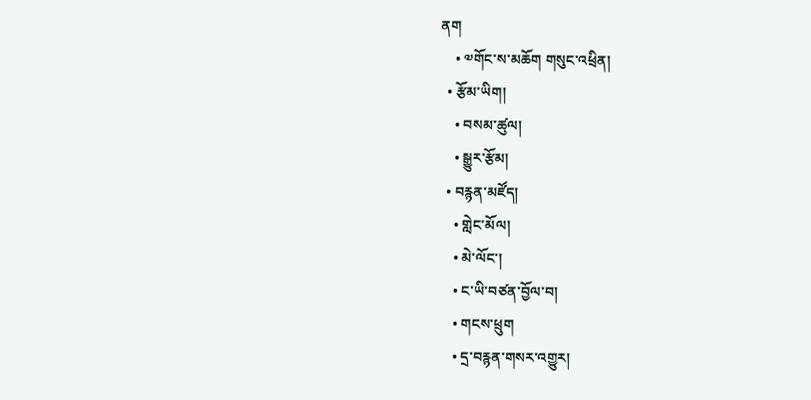ནག
    • ༧གོང་ས་མཆོག གསུང་འཕྲིན།
  • རྩོམ་ཡིག།
    • བསམ་ཚུལ།
    • སྒྱུར་རྩོམ།
  • བརྙན་མཛོད།
    • གླེང་མོལ།
    • མེ་ལོང་།
    • ང་ཡི་བཙན་བྱོལ་བ།
    • གངས་ཕྲུག
    • དྲ་བརྙན་གསར་འགྱུར།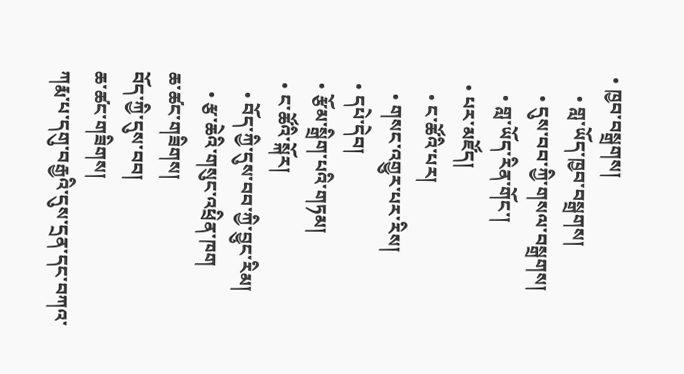• ཁྱབ་བསྒྲགས།
    • གླ་ཡོད་ཁྱབ་བསྒྲགས།
    • དུས་བབ་ཀྱི་གསལ་བསྒྲགས།
    • གླ་ཡོད་རིན་གོང་།
  • པར་མཛོད།
    • ང་ཚོའི་པར།
    • གསང་འགྱུར་པར་རིས།
  • དཔེ་དེབ།
  • རྩོམ་སྒྲིག་པའི་གཏམ།
  • ང་ཚོའི་སྐོར།
    • བོད་ཀྱི་དུས་བབ་ཀྱི་བྱུང་རིམ།
    • རྩ་ཆེའི་གསུང་འཕྲིན་ཁག
ཆ་ཚང་གཟིགས།
བོད་ཀྱི་དུས་བབ།
ཆ་ཚང་གཟིགས།
ཀརྨ་པ་དགུ་བརྒྱའི་དུས་དྲན་དང་བཀའ་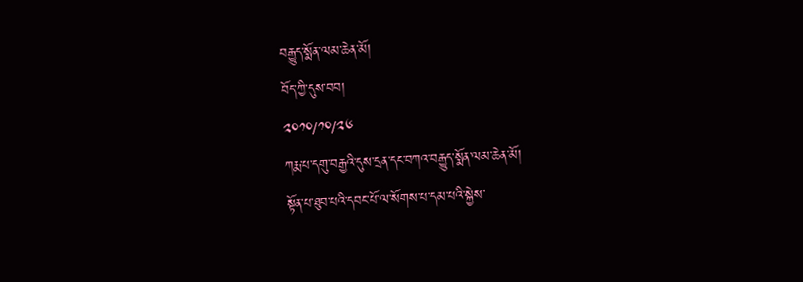བརྒྱུད་སྨོན་ལམ་ཆེན་མོ།
བོད་ཀྱི་དུས་བབ།
༢༠༡༠/༡༠/༢༦
ཀརྨ་པ་དགུ་བརྒྱའི་དུས་དྲན་དང་བཀའ་བརྒྱུད་སྨོན་ལམ་ཆེན་མོ།
སྟོན་པ་ཐུབ་པའི་དབང་པོ་ལ་སོགས་པ་དམ་པའི་སྐྱེས་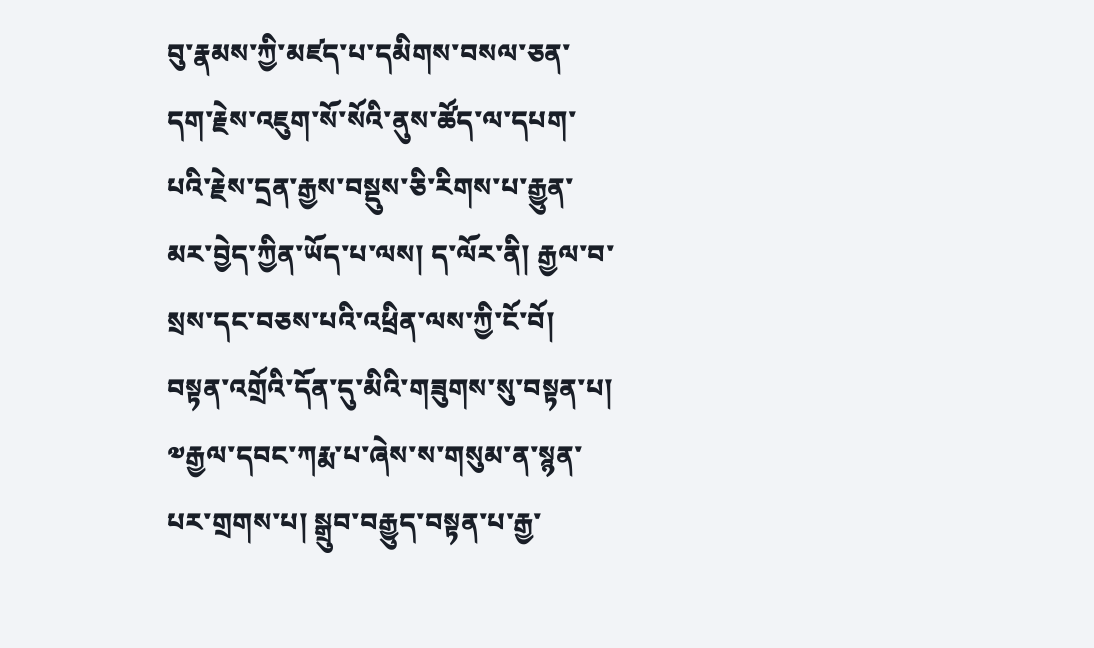བུ་རྣམས་ཀྱི་མཛད་པ་དམིགས་བསལ་ཅན་དག་རྗེས་འཇུག་སོ་སོའི་ནུས་ཚོད་ལ་དཔག་པའི་རྗེས་དྲན་རྒྱས་བསྡུས་ཅི་རིགས་པ་རྒྱུན་མར་བྱེད་ཀྱིན་ཡོད་པ་ལས། ད་ལོར་ནི། རྒྱལ་བ་སྲས་དང་བཅས་པའི་འཕྲིན་ལས་ཀྱི་ངོ་བོ། བསྟན་འགྲོའི་དོན་དུ་མིའི་གཟུགས་སུ་བསྟན་པ། ༧རྒྱལ་དབང་ཀརྨ་པ་ཞེས་ས་གསུམ་ན་སྙན་པར་གྲགས་པ། སྒྲུབ་བརྒྱུད་བསྟན་པ་རྒྱ་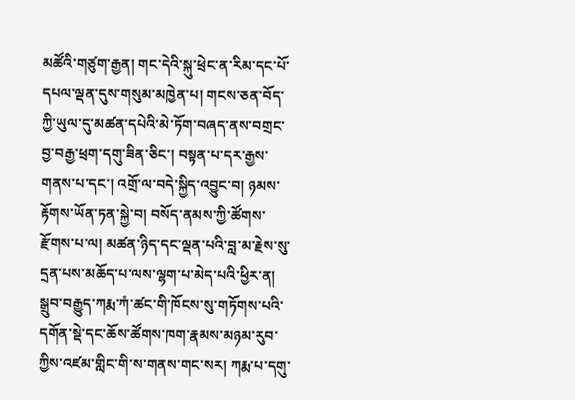མཚོའི་གཙུག་རྒྱན། གང་དེའི་སྐུ་ཕྲེང་ན་རིམ་དང་པོ་དཔལ་ལྡན་དུས་གསུམ་མཁྱེན་པ། གངས་ཅན་བོད་ཀྱི་ཡུལ་དུ་མཚན་དཔེའི་མེ་ཏོག་བཞད་ནས་བགྲང་བྱ་བརྒྱ་ཕྲག་དགུ་ཟིན་ཅིང་། བསྟན་པ་དར་རྒྱས་གནས་པ་དང་། འགྲོ་ལ་བདེ་སྐྱིད་འབྱུང་བ། ཉམས་རྟོགས་ཡོན་ཏན་སྐྱེ་བ། བསོད་ནམས་ཀྱི་ཚོགས་རྫོགས་པ་ལ། མཚན་ཉིད་དང་ལྡན་པའི་བླ་མ་རྗེས་སུ་དྲན་པས་མཆོད་པ་ལས་ལྷག་པ་མེད་པའི་ཕྱིར་ན། སྒྲུབ་བརྒྱུད་ཀརྨ་ཀཾ་ཚང་གི་ཁོངས་སུ་གཏོགས་པའི་དགོན་སྡེ་དང་ཆོས་ཚོགས་ཁག་རྣམས་མཉམ་རུབ་ཀྱིས་འཛམ་གླིང་གི་ས་གནས་གང་སར། ཀརྨ་པ་དགུ་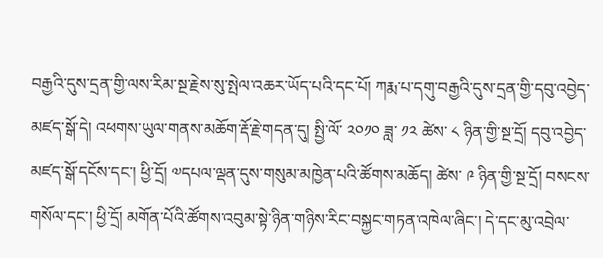བརྒྱའི་དུས་དྲན་གྱི་ལས་རིམ་སྔ་རྗེས་སུ་སྤེལ་འཆར་ཡོད་པའི་དང་པོ། ཀརྨ་པ་དགུ་བརྒྱའི་དུས་དྲན་གྱི་དབུ་འབྱེད་མཛད་སྒོ་དེ། འཕགས་ཡུལ་གནས་མཆོག་རྡོ་རྗེ་གདན་དུ། སྤྱི་ལོ་ ༢༠༡༠ ཟླ་ ༡༢ ཚེས་ ༨ ཉིན་གྱི་སྔ་དྲོ། དབུ་འབྱེད་མཛད་སྒོ་དངོས་དང་། ཕྱི་དྲོ། ༧དཔལ་ལྡན་དུས་གསུམ་མཁྱེན་པའི་ཚོགས་མཆོད། ཚེས་ ༩ ཉིན་གྱི་སྔ་དྲོ། བསངས་གསོལ་དང་། ཕྱི་དྲོ། མགོན་པོའི་ཚོགས་འབུམ་སྟེ་ཉིན་གཉིས་རིང་བསྐྱང་གཏན་འཁེལ་ཞིང་། དེ་དང་མུ་འབྲེལ་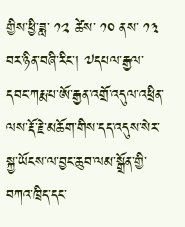གྱིས་ཕྱི་ཟླ་ ༡༢ ཚེས་ ༡༠ ནས་ ༡༣ བར་ཉིན་བཞི་རིང་། ༧དཔལ་རྒྱལ་དབང་ཀརྨ་པ་ཨོ་རྒྱན་འགྲོ་འདུལ་འཕྲིན་ལས་རྡོ་རྗེ་མཆོག་གིས་དད་འདུས་སེར་སྐྱ་ཡོངས་ལ་བྱང་ཆུབ་ལམ་སྒྲོན་གྱི་བཀའ་ཁྲིད་དང་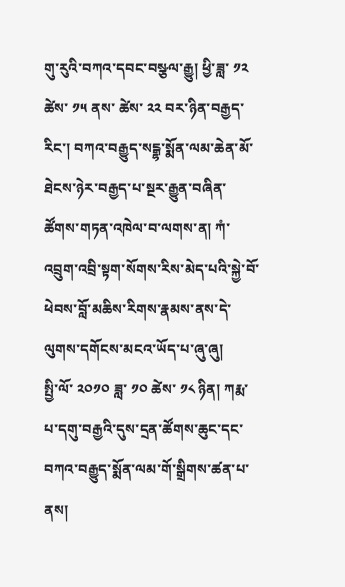གུ་རུའི་བཀའ་དབང་བསྩལ་རྒྱུ། ཕྱི་ཟླ་ ༡༢ ཚེས་ ༡༥ ནས་ ཚེས་ ༢༢ བར་ཉིན་བརྒྱད་རིང་། བཀའ་བརྒྱུད་སངྒྷ་སྨོན་ལམ་ཆེན་མོ་ཐེངས་ཉེར་བརྒྱད་པ་སྔར་རྒྱུན་བཞིན་ཚོགས་གཏན་འཁེལ་བ་ལགས་ན། ཀཾ་འབྲུག་འབྲི་སྟག་སོགས་རིས་མེད་པའི་སྐྱེ་བོ་ཕེབས་བློ་མཆིས་རིགས་རྣམས་ནས་དེ་ལུགས་དགོངས་མངའ་ཡོད་པ་ཞུ་ཞུ།
སྤྱི་ལོ་ ༢༠༡༠ ཟླ་ ༡༠ ཚེས་ ༡༨ ཉིན། ཀརྨ་པ་དགུ་བརྒྱའི་དུས་དྲན་ཚོགས་ཆུང་དང་བཀའ་བརྒྱུད་སྨོན་ལམ་གོ་སྒྲིགས་ཚན་པ་ནས།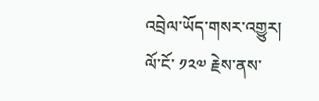འབྲེལ་ཡོད་གསར་འགྱུར།
ལོ་ངོ་ ༡༢༧ རྗེས་ནས་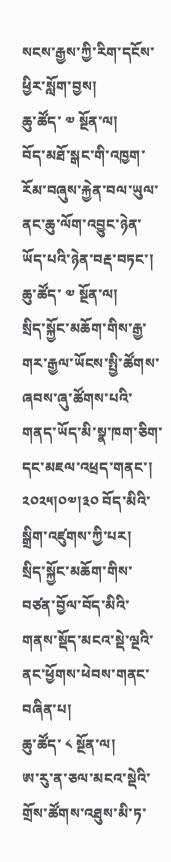སངས་རྒྱས་ཀྱི་རིག་དངོས་ཕྱིར་སློག་བྱས།
ཆུ་ཚོད་ ༧ སྔོན་ལ།
བོད་མཐོ་སྒང་གི་འཁྱག་རོམ་བཞུས་རྐྱེན་བལ་ཡུལ་ནང་ཆུ་ལོག་འབྱུང་ཉེན་ཡོད་པའི་ཉེན་བརྡ་བཏང་།
ཆུ་ཚོད་ ༧ སྔོན་ལ།
སྲིད་སྐྱོང་མཆོག་གིས་རྒྱ་གར་རྒྱལ་ཡོངས་སྤྱི་ཚོགས་ཞབས་ཞུ་ཚོགས་པའི་གནད་ཡོད་མི་སྣ་ཁག་ཅིག་དང་མཇལ་འཕྲད་གནང་། ༢༠༢༥།༠༧།༣༠ བོད་མིའི་སྒྲིག་འཛུགས་ཀྱི་པར།
སྲིད་སྐྱོང་མཆོག་གིས་བཙན་བྱོལ་བོད་མིའི་གནས་སྡོད་མངའ་སྡེ་ལྔའི་ནང་ཕྱོགས་ཕེབས་གནང་བཞིན་པ།
ཆུ་ཚོད་ ༨ སྔོན་ལ།
ཨ་རུ་ན་ཅལ་མངའ་སྡེའི་གྲོས་ཚོགས་འཐུས་མི་ཏ་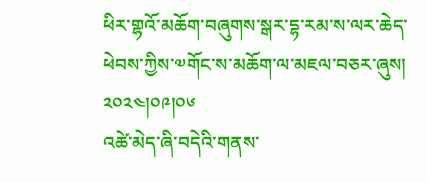ཕིར་གྷའོ་མཆོག་བཞུགས་སྒར་དྷ་རམ་ས་ལར་ཆེད་ཕེབས་ཀྱིས་༧གོང་ས་མཆོག་ལ་མཇལ་བཅར་ཞུས། ༢༠༢༤།༠༩།༠༦
འཚེ་མེད་ཞི་བདེའི་གནས་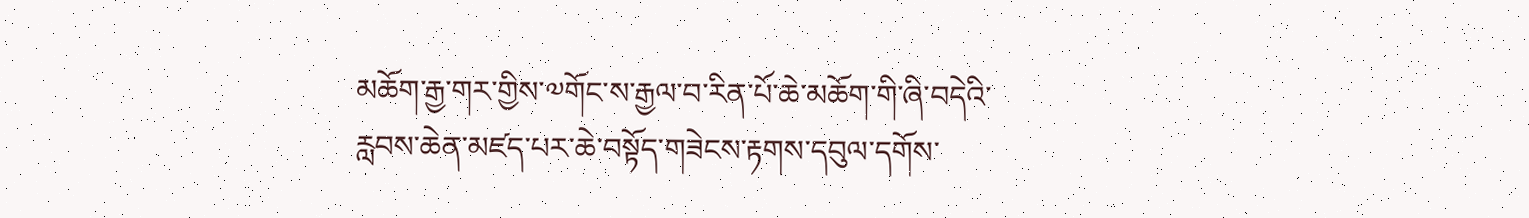མཆོག་རྒྱ་གར་གྱིས་༧གོང་ས་རྒྱལ་བ་རིན་པོ་ཆེ་མཆོག་གི་ཞི་བདེའི་རླབས་ཆེན་མཛད་པར་ཆེ་བསྟོད་གཟེངས་རྟགས་དབུལ་དགོས་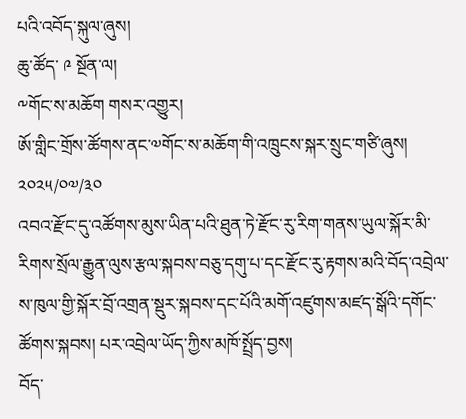པའི་འབོད་སྐུལ་ཞུས།
ཆུ་ཚོད་ ༩ སྔོན་ལ།
༸གོང་ས་མཆོག གསར་འགྱུར།
ཨོ་གླིང་གྲོས་ཚོགས་ནང་༧གོང་ས་མཆོག་གི་འཁྲུངས་སྐར་སྲུང་གཙི་ཞུས།
༢༠༢༥/༠༧/༣༠
འབའ་རྫོང་དུ་འཚོགས་མུས་ཡིན་པའི་ཐུན་ཏེ་རྫོང་རུ་རིག་གནས་ཡུལ་སྐོར་མི་རིགས་སྲོལ་རྒྱུན་ལུས་རྩལ་སྐབས་བཅུ་དགུ་པ་དང་རྫོང་རུ་རྟགས་མའི་བོད་འབྲེལ་ས་ཁུལ་གྱི་སྐོར་བྲོ་འགྲན་སྡུར་སྐབས་དང་པོའི་མགོ་འཛུགས་མཛད་སྒོའི་དགོང་ཚོགས་སྐབས། པར་འབྲེལ་ཡོད་ཀྱིས་མཁོ་སྤྲོད་བྱས།
བོད་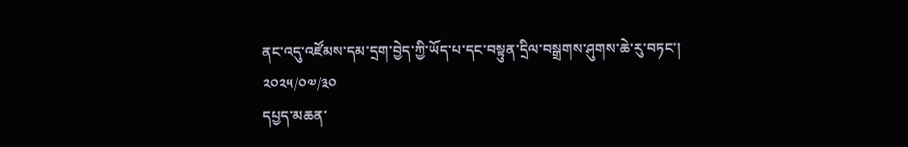ནང་འདུ་འཛོམས་དམ་དྲག་བྱེད་ཀྱི་ཡོད་པ་དང་བསྟུན་དྲིལ་བསྒྲགས་ཤུགས་ཆེ་རུ་བཏང་།
༢༠༢༥/༠༧/༣༠
དཔྱད་མཆན་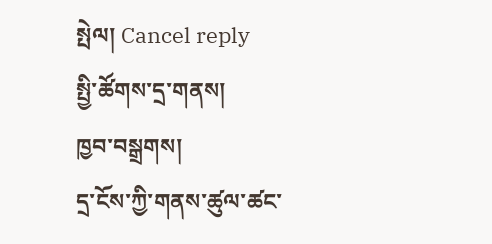སྤེལ། Cancel reply
སྤྱི་ཚོགས་དྲ་གནས།
ཁྱབ་བསྒྲགས།
དྲ་ངོས་ཀྱི་གནས་ཚུལ་ཚང་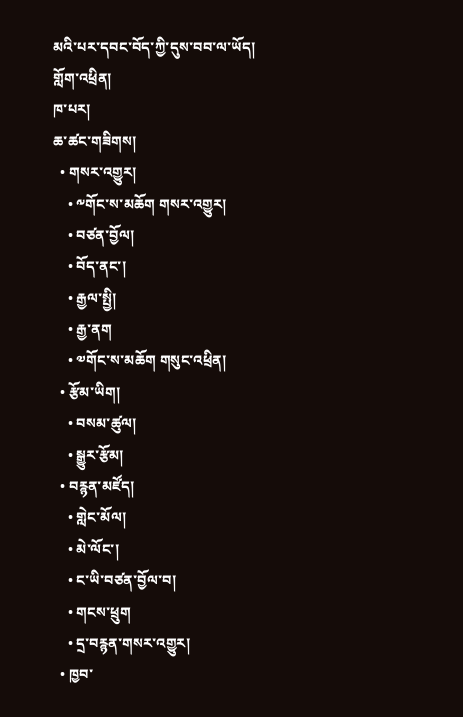མའི་པར་དབང་བོད་ཀྱི་དུས་བབ་ལ་ཡོད།
གློག་འཕྲིན།
ཁ་པར།
ཆ་ཚང་གཟིགས།
  • གསར་འགྱུར།
    • ༸གོང་ས་མཆོག གསར་འགྱུར།
    • བཙན་བྱོལ།
    • བོད་ནང་།
    • རྒྱལ་སྤྱི།
    • རྒྱ་ནག
    • ༧གོང་ས་མཆོག གསུང་འཕྲིན།
  • རྩོམ་ཡིག།
    • བསམ་ཚུལ།
    • སྒྱུར་རྩོམ།
  • བརྙན་མཛོད།
    • གླེང་མོལ།
    • མེ་ལོང་།
    • ང་ཡི་བཙན་བྱོལ་བ།
    • གངས་ཕྲུག
    • དྲ་བརྙན་གསར་འགྱུར།
  • ཁྱབ་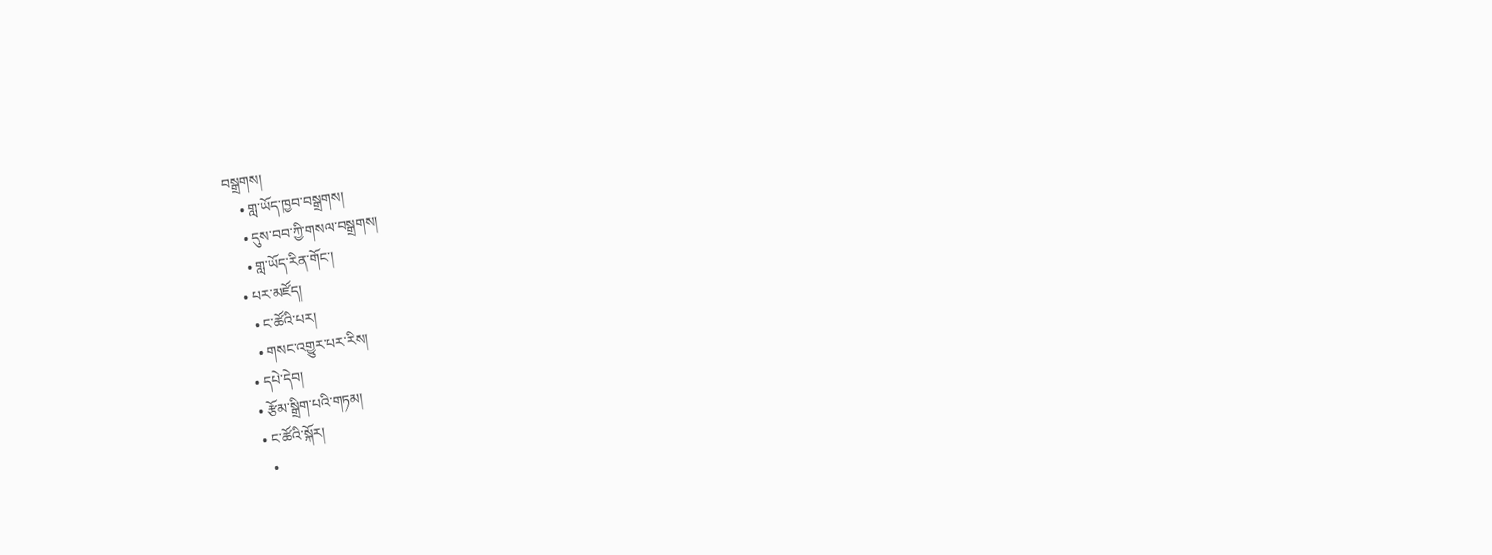བསྒྲགས།
    • གླ་ཡོད་ཁྱབ་བསྒྲགས།
    • དུས་བབ་ཀྱི་གསལ་བསྒྲགས།
    • གླ་ཡོད་རིན་གོང་།
  • པར་མཛོད།
    • ང་ཚོའི་པར།
    • གསང་འགྱུར་པར་རིས།
  • དཔེ་དེབ།
  • རྩོམ་སྒྲིག་པའི་གཏམ།
  • ང་ཚོའི་སྐོར།
    •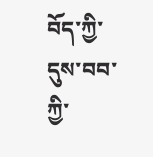བོད་ཀྱི་དུས་བབ་ཀྱི་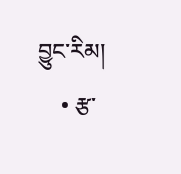བྱུང་རིམ།
    • རྩ་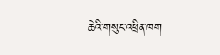ཆེའི་གསུང་འཕྲིན་ཁག